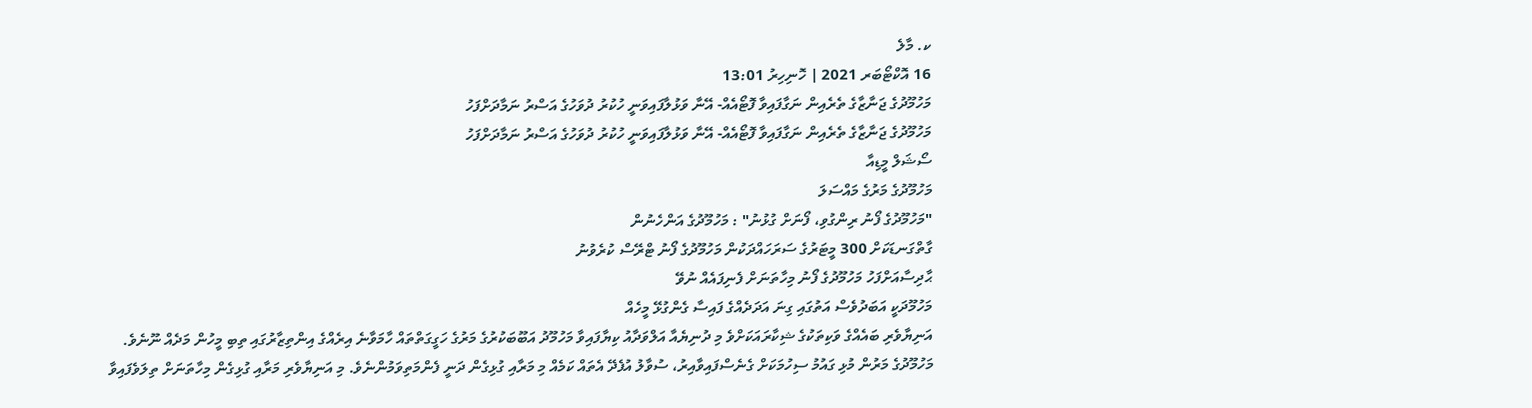ކ. މާލެ
16 އޮކްޓޯބަރ 2021 | ހޮނިހިރު 13:01
މަހުމޫދުގެ ޖަނާޒާގެ ތެރެއިން ނަގާފައިވާ ފޮޓޯއެއް- އޭނާ ވަޅުލާފައިވަނީ ހުކުރު ދުވަހުގެ އަސްރު ނަމާދަށްފަހު
މަހުމޫދުގެ ޖަނާޒާގެ ތެރެއިން ނަގާފައިވާ ފޮޓޯއެއް- އޭނާ ވަޅުލާފައިވަނީ ހުކުރު ދުވަހުގެ އަސްރު ނަމާދަށްފަހު
ސޯޝަލް މީޑިއާ
މަހުމޫދުގެ މަރުގެ މައްސަލަ
"މަހުމޫދުގެ ފޯނު ރިންގުވި، ފޯނަށް ގުޅުނު" : މަހުމޫދުގެ އަންހެނުން
ގާތްގަނޑަކަށް 300 މީޓަރުގެ ސަރަހައްދަކުން މަހުމޫދުގެ ފޯނު ޓްރޭސް ކުރެވުނު
ޙާދިސާއަށްފަހު މަހުމޫދުގެ ފޯނު މިހާތަނަށް ފެނިފައެއް ނުވޭ
މަހުމޫދަކީ އަބަދުވެސް އަތުގައި ގިނަ އަދަދެއްގެ ފައިސާ ގެންގުޅޭ މީހެއް
އަނިޔާވެރި ބައެއްގެ ވަކިތަކުގެ ޝިކާރައަކަށްވެ މި ދުނިޔެއާ އަލްވަދާއު ކިޔާފައިވާ މަހުމޫދު އަބޫބަކުރުގެ މަރުގެ ހަގީގަތްތައް ހާމަވާނެ އިރެއްގެ އިންތިޒާރުގައި ތިބި މީހުން މަދެއް ނޫނެވެ. މަހުމޫދުގެ މަރުން މުޅި ގައުމު ސިހުމަކަށް ގެނެސްފައިވާއިރު، ސުވާލު އުފެދޭ އެތައް ކަމެއް މި މަރާއި ގުޅިގެން ދަނީ ފެންމަތިވަމުންނެވެ. މި އަނިޔާވެރި މަރާއި ގުޅިގެން މިހާތަނަށް ތިލަވެފައިވާ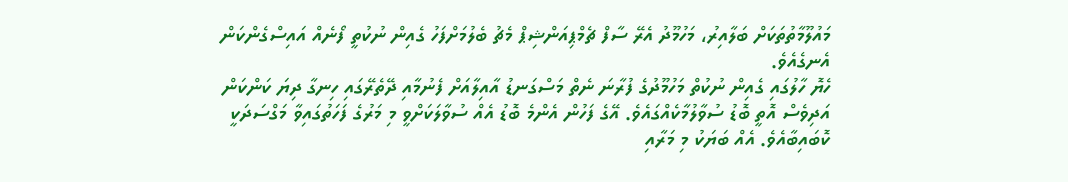މައުލޫމާތުތަކަށް ބަލާއިރު، މަހުމޫދު އެރޭ ސާފް ޗެމްޕިއަންޝިޕް މެޗު ބެލުމަށްފަހު ގެއިން ނުކުތީ ފޯނެއް އައިސްގެންކަން އެނގެއެވެ.
ހެޔޮ ހާލުގައި ގެއިން ނުކުތް މަހުމޫދުގެ ފުރާނަ ނެތް މަސްގަނޑު އާއިލާއަށް ފެނުމާއި ދޭތެރޭގައި ހިނގާ ދިޔަ ކަންކަން އަދިވެސް އޮތީ ބޮޑު ސުވާލުމާކެއްގައެވެ. އޭގެ ފަހުން އެންމެ ބޮޑު އެއް ސުވާލަކަށްވީ މި މަރުގެ ފަހަތުގައިވާ މަގްސަދަކީ ކޮބައިބާއެވެ. އެއް ބަޔަކު މި މަރާއި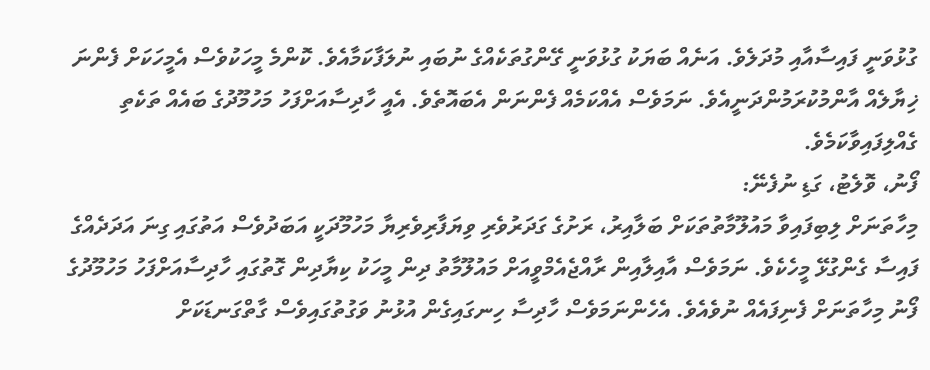ގުޅުވަނީ ފައިސާއާއި މުދަލެވެ. އަނެއް ބަޔަކު ގުޅުވަނީ ގޭންގުތަކެއްގެ ނުބައި ނުލަފާކަމާއެވެ. ކޮންމެ މީހަކުވެސް އެމީހަކަށް ފެންނަ ޚިޔާލެއް އާންމުކުރަމުންދަނީއެވެ. ނަމަވެސް އެއްކަމެއް ފެންނަން އެބައޮތެވެ. އެއީ ހާދިސާއަށްފަހު މަހުމޫދުގެ ބައެއް ތަކެތި ގެއްލިފައިވާކަމެވެ.
ފޯނު، ވޮލެޓު، ގަޑި ނުފެނޭ:
މިހާތަނަށް ލިބިފައިވާ މައުލޫމާތުތަކަށް ބަލާއިރު، ރަށުގެ ގަދަރުވެރި ވިޔަފާރިވެރިޔާ މަހުމޫދަކީ އަބަދުވެސް އަތުގައި ގިނަ އަދަދެއްގެ ފައިސާ ގެންގުޅޭ މީހެކެވެ. ނަމަވެސް އާއިލާއިން ރާއްޖެއެމްވީއަށް މައުލޫމާތު ދިން މީހަކު ކިޔާދިން ގޮތުގައި ހާދިސާއަށްފަހު މަހުމޫދުގެ ފޯނު މިހާތަނަށް ފެނިފައެއް ނުވެއެވެ. އެހެންނަމަވެސް ހާދިސާ ހިނގައިގެން އުޅުނު ވަގުތުގައިވެސް ގާތްގަނޑަކަށް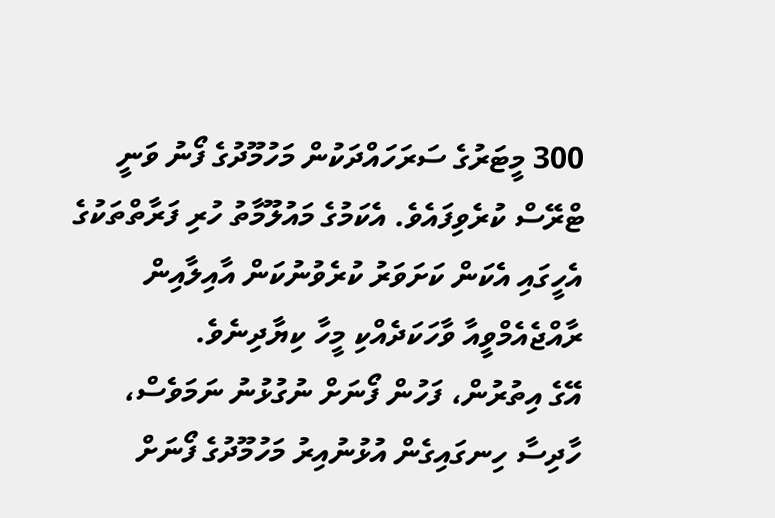300 މީޓަރުގެ ސަރަހައްދަކުން މަހުމޫދުގެ ފޯނު ވަނީ ޓްރޭސް ކުރެވިފައެވެ. އެކަމުގެ މައުލޫމާތު ހުރި ފަރާތްތަކުގެ އެހީގައި އެކަން ކަށަވަރު ކުރެވުނުކަން އާއިލާއިން ރާއްޖެއެމްވީއާ ވާހަކަދެއްކި މީހާ ކިޔާދިނެވެ.
އޭގެ އިތުރުން، ފަހުން ފޯނަށް ނުގުޅުނު ނަމަވެސް، ހާދިސާ ހިނގައިގެން އުޅުނުއިރު މަހުމޫދުގެ ފޯނަށް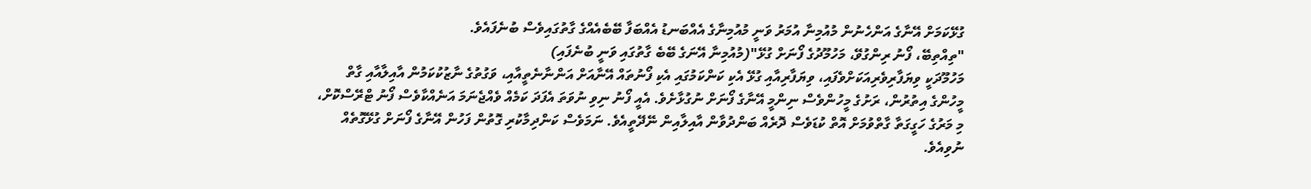ގުޅޭކަމަށް އޭނާގެ އަންހެނުން މުއުމިނާ އުމަރު ވަނީ މުއުމިނާގެ އެއްބަނޑު އެއްބަފާ ބޭބެއެއްގެ ގާތުގައިވެސް ބުނެފައެވެ.
"ތިއްތިބޭ، ފޯނު ރިންގުވޭ، މަހުމޫދުގެ ފޯނަށް ގުޅޭ"(މުއުމިނާ އޭނަގެ ބޭބެ ގާތުގައި ވަނީ ބުނެފައި)
މަހުމޫދަކީ ވިޔަފާރިވެރިއަކަށްވެފައި، ވިޔަފާރިއާއި ގުޅޭ އެކި ކަންކަމުގައި އެކި ފޯނުތައް އޭނާއަށް އަންނާނެތީއާއި، ވަގުތުގެ ނާޒުކުކަމުން އާއިލާއާއި ގާތް މީހުންގެ އިތުރުން، ރަށުގެ މީހުންވެސް ނިންމީ އޭނާގެ ފޯނަށް ނުގުޅާށެވެ. އެއީ ފޯނު ނިވި ނުވަތަ އެފަދަ ކަމެއް ވެއްޖެނަމަ އަނެއްކާވެސް ފޯނު ޓްރޭސްކޮށް، މި މަރުގެ ހަގީގަތާ ގާތްވުމަށް އޮތް ކުޑަވެސް ދޮރެއް ބަންދުވާން އާއިލާއިން ނޭދޭތީއެވެ. ނަމަވެސް ކަންދިމާކުރި ގޮތުން ފަހުން އޭނާގެ ފޯނަށް ގުޅޭގޮތެއް ނުވިއެވެ.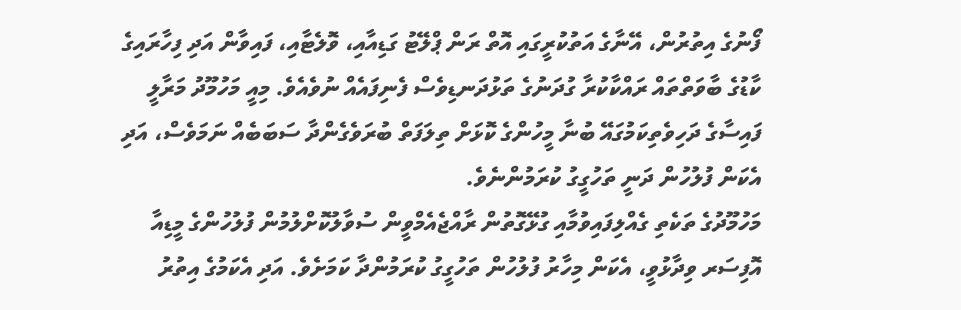ފޯނުގެ އިތުރުން، އޭނާގެ އަތުކުރީގައި އޮތް ރަން ޕްލޭޓު ގަޑިއާއި، ވޮލެޓާއި، ފައިވާން އަދި ފިހާރައިގެ ކާޑުގެ ބާވަތްތައް ރައްކާކުރާ ގުދަނުގެ ތަޅުދަނޑިވެސް ފެނިފައެއް ނުވެއެވެ. މިއީ މަހުމޫދު މަރާލީ ފައިސާގެ ދަހިވެތިކަމުގައޭ ބުނާ މީހުންގެ ކޮޅަށް ތިލަފަތް ބުރަވެގެންދާ ސަބަބެއް ނަމަވެސް، އަދި އެކަން ފުލުހުން ދަނީ ތަހުގީގު ކުރަމުންނެވެ.
މަހުމޫދުގެ ތަކެތި ގެއްލިފައިވުމާއި ގުޅޭގޮތުން ރާއްޖެއެމްވީން ސުވާލުކޮށްލުމުން ފުލުހުންގެ މީޑިއާ އޮފިސަރ ވިދާޅުވީ، އެކަން މިހާރު ފުލުހުން ތަހުގީގު ކުރަމުންދާ ކަމަށެވެ. އަދި އެކަމުގެ އިތުރު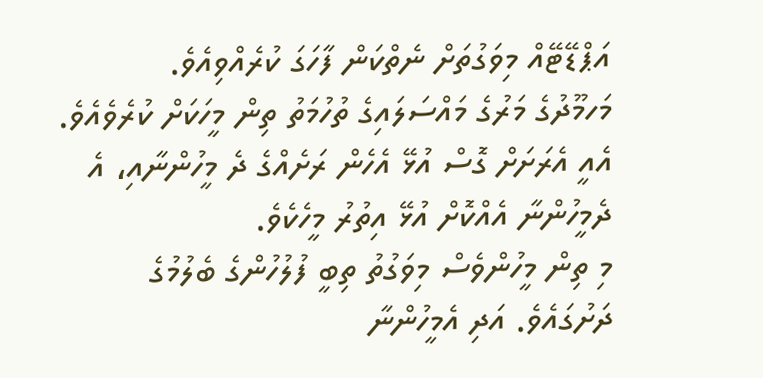އަޕްޑޭޓޭއް މިވަގުތަށް ނެތްކަން ފާހަގަ ކުރެއްވިއެވެ.
މަހމޫދުގެ މަރުގެ މައްސަލައިގެ ތުހުމަތު ތިން މީހަކަށް ކުރެވެއެވެ. އެއީ އެރަށަށް ގޮސް އުޅޭ އެހެން ރަށެއްގެ ދެ މީހުންނާއި، އެ ދެމީހުންނާ އެއްކޮށް އުޅޭ އިތުރު މީހެކެވެ.
މި ތިން މީހުންވެސް މިވަގުތު ތިބީ ފުލުހުންގެ ބެލުމުގެ ދަށުގައެވެ. އަދި އެމީހުންނާ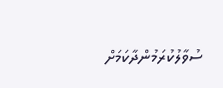ސުވާލުކުރަމުންދާކަމަށް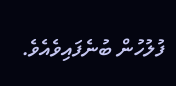ފުލުހުން ބުނެފައިވެއެވެ.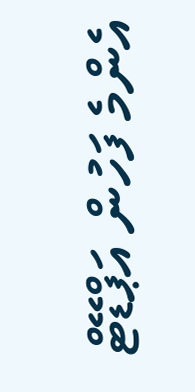އެންމެ ފަހުން އަޕްޑޭޓް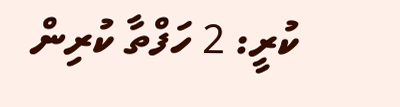ކުރީ: 2 ހަފްތާ ކުރިން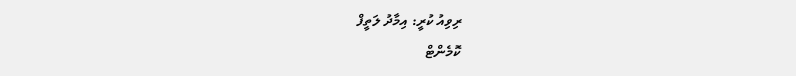ރިވިއު ކުރީ: އިމާދު ލަތީފް
ކޮމެންޓް